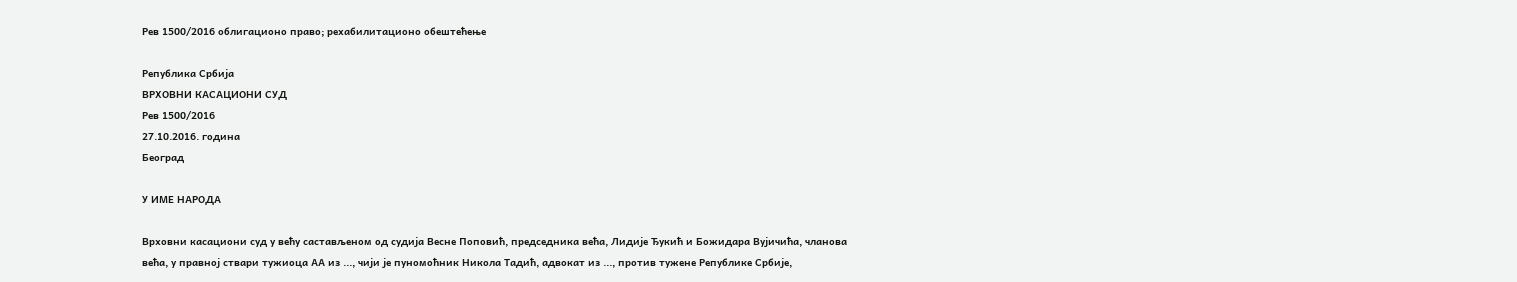Рев 1500/2016 облигационо право; рехабилитационо обештећење

Република Србија
ВРХОВНИ КАСАЦИОНИ СУД
Рев 1500/2016
27.10.2016. година
Београд

У ИМЕ НАРОДА

Врховни касациони суд у већу састављеном од судија Весне Поповић, председника већа, Лидије Ђукић и Божидара Вујичића, чланова већа, у правној ствари тужиоца АА из ..., чији је пуномоћник Никола Тадић, адвокат из ..., против тужене Републике Србије,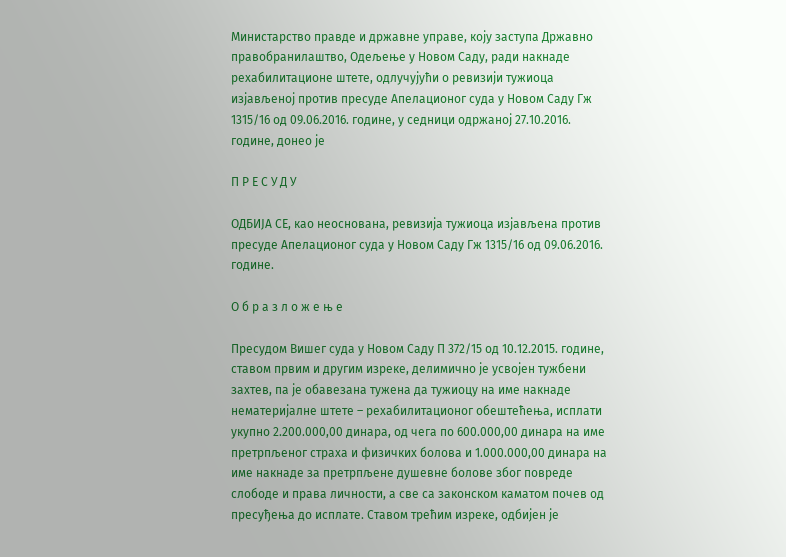Министарство правде и државне управе, коју заступа Државно правобранилаштво, Одељење у Новом Саду, ради накнаде рехабилитационе штете, одлучујући о ревизији тужиоца изјављеној против пресуде Апелационог суда у Новом Саду Гж 1315/16 од 09.06.2016. године, у седници одржаној 27.10.2016. године, донео је

П Р Е С У Д У

ОДБИЈА СЕ, као неоснована, ревизија тужиоца изјављена против пресуде Апелационог суда у Новом Саду Гж 1315/16 од 09.06.2016. године.

О б р а з л о ж е њ е

Пресудом Вишег суда у Новом Саду П 372/15 од 10.12.2015. године, ставом првим и другим изреке, делимично је усвојен тужбени захтев, па је обавезана тужена да тужиоцу на име накнаде нематеријалне штете – рехабилитационог обештећења, исплати укупно 2.200.000,00 динара, од чега по 600.000,00 динара на име претрпљеног страха и физичких болова и 1.000.000,00 динара на име накнаде за претрпљене душевне болове због повреде слободе и права личности, а све са законском каматом почев од пресуђења до исплате. Ставом трећим изреке, одбијен је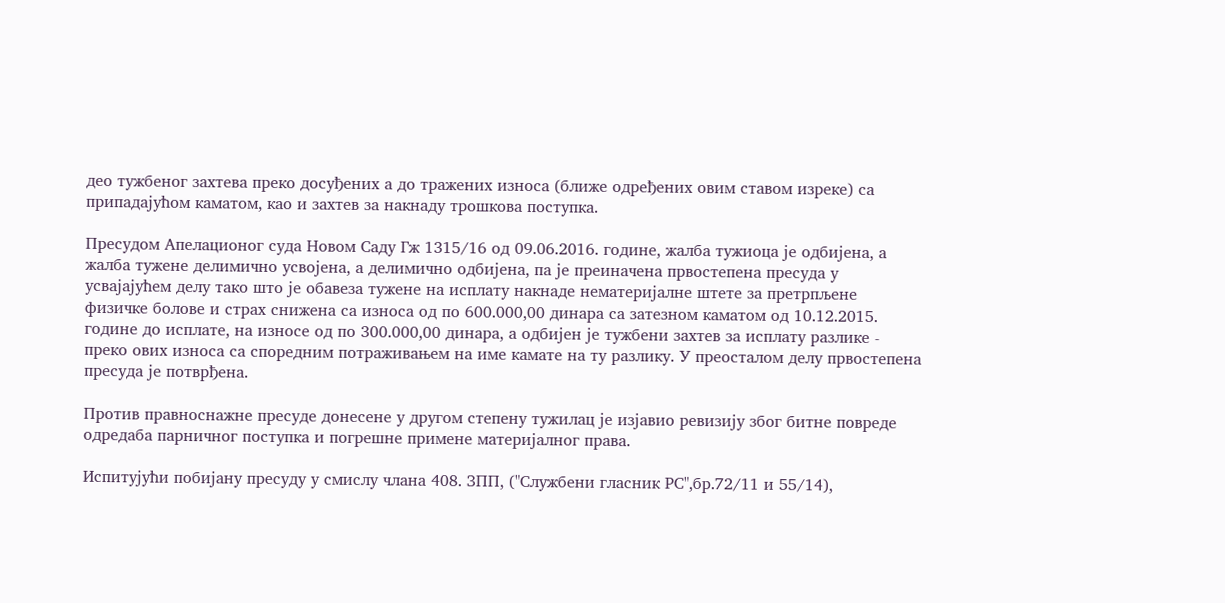део тужбеног захтева преко досуђених а до тражених износа (ближе одређених овим ставом изреке) са припадајућом каматом, као и захтев за накнаду трошкова поступка.

Пресудом Апелационог суда Новом Саду Гж 1315/16 од 09.06.2016. године, жалба тужиоца је одбијена, а жалба тужене делимично усвојена, а делимично одбијена, па је преиначена првостепена пресуда у усвајајућем делу тако што је обавеза тужене на исплату накнаде нематеријалне штете за претрпљене физичке болове и страх снижена са износа од по 600.000,00 динара са затезном каматом од 10.12.2015. године до исплате, на износе од по 300.000,00 динара, а одбијен је тужбени захтев за исплату разлике - преко ових износа са споредним потраживањем на име камате на ту разлику. У преосталом делу првостепена пресуда је потврђена.

Против правноснажне пресуде донесене у другом степену тужилац је изјавио ревизију због битне повреде одредаба парничног поступка и погрешне примене материјалног права.

Испитујући побијану пресуду у смислу члана 408. ЗПП, ("Службени гласник РС",бр.72/11 и 55/14),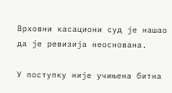Врховни касациони суд је нашао да је ревизија неоснована.

У поступку није учињена битна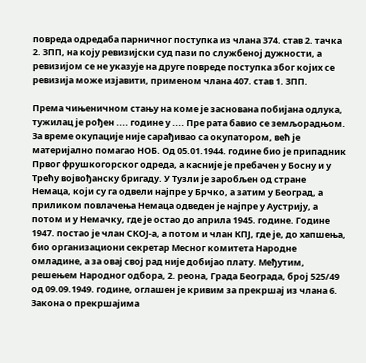повреда одредаба парничног поступка из члана 374. став 2. тачка 2. ЗПП, на коју ревизијски суд пази по службеној дужности, а ревизијом се не указује на друге повреде поступка због којих се ревизија може изјавити, применом члана 407. став 1. ЗПП.

Према чињеничном стању на коме је заснована побијана одлука, тужилац је рођен .... године у .... Пре рата бавио се земљорадњом. За време окупације није сарађивао са окупатором, већ је материјално помагао НОБ. Од 05.01.1944. године био је припадник Првог фрушкогорског одреда, а касније је пребачен у Босну и у Трећу војвођанску бригаду. У Тузли је заробљен од стране Немаца, који су га одвели најпре у Брчко, а затим у Београд, а приликом повлачења Немаца одведен је најпре у Аустрију, а потом и у Немачку, где је остао до априла 1945. године. Године 1947. постао је члан СКОЈ-а, а потом и члан КПЈ, где је, до хапшења, био организациони секретар Месног комитета Народне омладине, а за овај свој рад није добијао плату. Међутим, решењем Народног одбора, 2. реона, Града Београда, број 525/49 од 09.09.1949. године, оглашен је кривим за прекршај из члана 6. Закона о прекршајима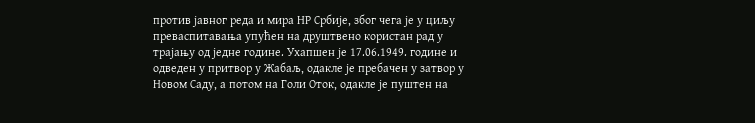против јавног реда и мира НР Србије, због чега је у циљу преваспитавања упућен на друштвено користан рад у трајању од једне године. Ухапшен је 17.06.1949. године и одведен у притвор у Жабаљ, одакле је пребачен у затвор у Новом Саду, а потом на Голи Оток, одакле је пуштен на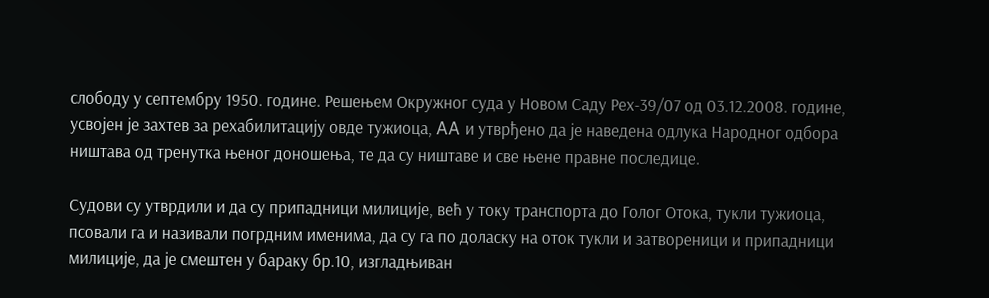слободу у септембру 1950. године. Решењем Окружног суда у Новом Саду Рех-39/07 од 03.12.2008. године, усвојен је захтев за рехабилитацију овде тужиоца, AA и утврђено да је наведена одлука Народног одбора ништава од тренутка њеног доношења, те да су ништаве и све њене правне последице.

Судови су утврдили и да су припадници милиције, већ у току транспорта до Голог Отока, тукли тужиоца, псовали га и називали погрдним именима, да су га по доласку на оток тукли и затвореници и припадници милиције, да је смештен у бараку бр.10, изгладњиван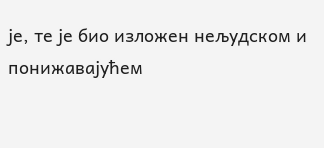је, те је био изложен нељудском и понижавајућем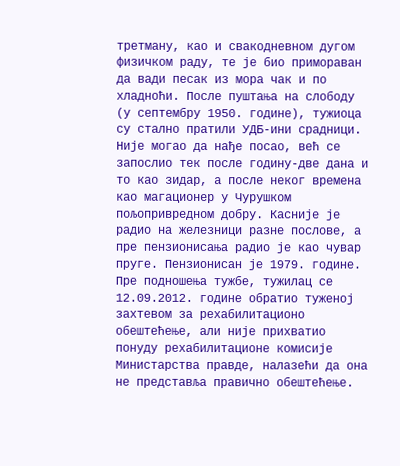третману, као и свакодневном дугом физичком раду, те је био примораван да вади песак из мора чак и по хладноћи. После пуштања на слободу (у септембру 1950. године), тужиоца су стално пратили УДБ-ини срадници. Није могао да нађе посао, већ се запослио тек после годину-две дана и то као зидар, а после неког времена као магационер у Чурушком пољопривредном добру. Касније је радио на железници разне послове, а пре пензионисања радио је као чувар пруге. Пензионисан је 1979. године. Пре подношења тужбе, тужилац се 12.09.2012. године обратио туженој захтевом за рехабилитационо обештећење, али није прихватио понуду рехабилитационе комисије Министарства правде, налазећи да она не представља правично обештећење.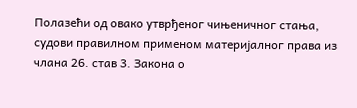Полазећи од овако утврђеног чињеничног стања, судови правилном применом материјалног права из члана 26. став 3. Закона о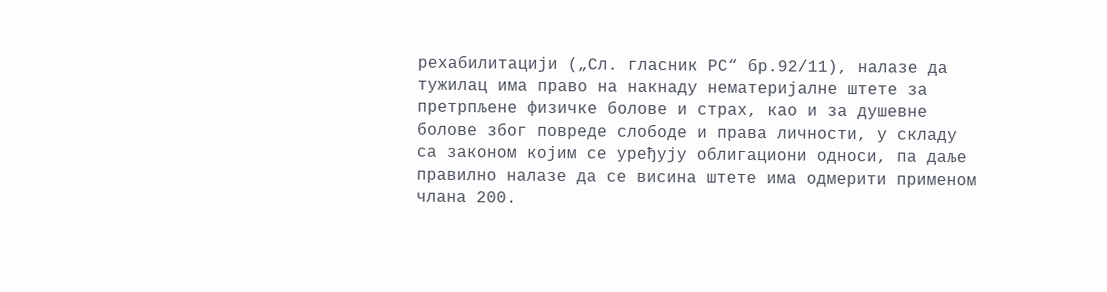рехабилитацији („Сл. гласник РС“ бр.92/11), налазе да тужилац има право на накнаду нематеријалне штете за претрпљене физичке болове и страх, као и за душевне болове због повреде слободе и права личности, у складу са законом којим се уређују облигациони односи, па даље правилно налазе да се висина штете има одмерити применом члана 200.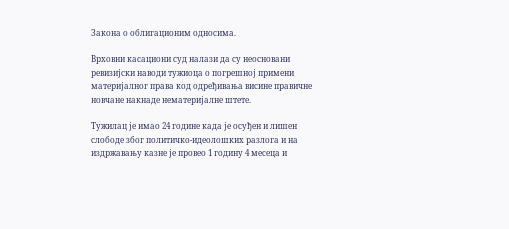Закона о облигационим односима.

Врховни касациони суд налази да су неосновани ревизијски наводи тужиоца о погрешној примени материјалног права код одређивања висине правичне новчане накнаде нематеријалне штете.

Тужилац је имао 24 године када је осуђен и лишен слободе због политичко-идеолошких разлога и на издржавању казне је провео 1 годину 4 месеца и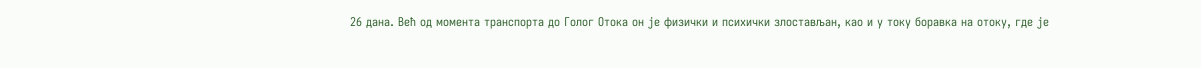26 дана. Већ од момента транспорта до Голог Отока он је физички и психички злостављан, као и у току боравка на отоку, где је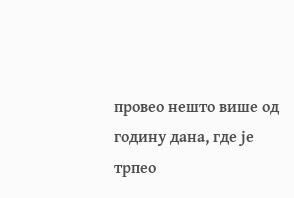провео нешто више од годину дана, где је трпео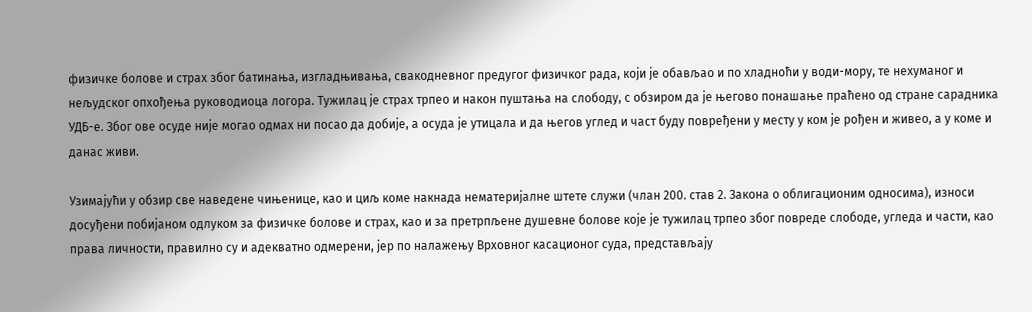физичке болове и страх због батинања, изгладњивања, свакодневног предугог физичког рада, који је обављао и по хладноћи у води-мору, те нехуманог и нељудског опхођења руководиоца логора. Тужилац је страх трпео и након пуштања на слободу, с обзиром да је његово понашање праћено од стране сарадника УДБ-е. Због ове осуде није могао одмах ни посао да добије, а осуда је утицала и да његов углед и част буду повређени у месту у ком је рођен и живео, а у коме и данас живи.

Узимајући у обзир све наведене чињенице, као и циљ коме накнада нематеријалне штете служи (члан 200. став 2. Закона о облигационим односима), износи досуђени побијаном одлуком за физичке болове и страх, као и за претрпљене душевне болове које је тужилац трпео због повреде слободе, угледа и части, као права личности, правилно су и адекватно одмерени, јер по налажењу Врховног касационог суда, представљају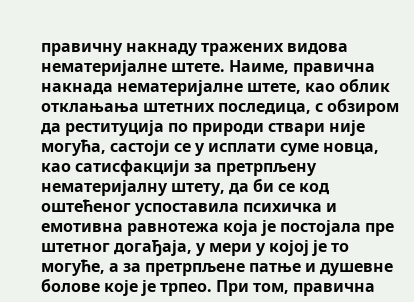правичну накнаду тражених видова нематеријалне штете. Наиме, правична накнада нематеријалне штете, као облик отклањања штетних последица, с обзиром да реституција по природи ствари није могућа, састоји се у исплати суме новца, као сатисфакцији за претрпљену нематеријалну штету, да би се код оштећеног успоставила психичка и емотивна равнотежа која је постојала пре штетног догађаја, у мери у којој је то могуће, а за претрпљене патње и душевне болове које је трпео. При том, правична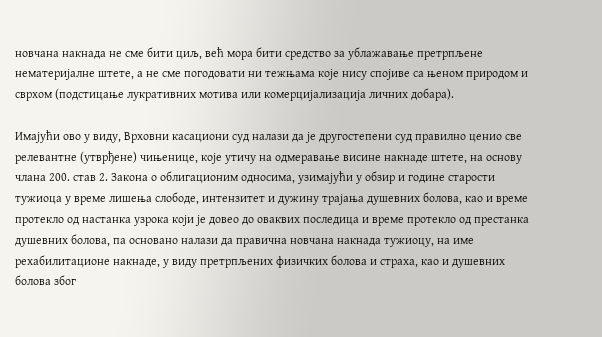новчана накнада не сме бити циљ, већ мора бити средство за ублажавање претрпљене нематеријалне штете, а не сме погодовати ни тежњама које нису спојиве са њеном природом и сврхом (подстицање лукративних мотива или комерцијализација личних добара).

Имајући ово у виду, Врховни касациони суд налази да је другостепени суд правилно ценио све релевантне (утврђене) чињенице, које утичу на одмеравање висине накнаде штете, на основу члана 200. став 2. Закона о облигационим односима, узимајући у обзир и године старости тужиоца у време лишења слободе, интензитет и дужину трајања душевних болова, као и време протекло од настанка узрока који је довео до оваквих последица и време протекло од престанка душевних болова, па основано налази да правична новчана накнада тужиоцу, на име рехабилитационе накнаде, у виду претрпљених физичких болова и страха, као и душевних болова због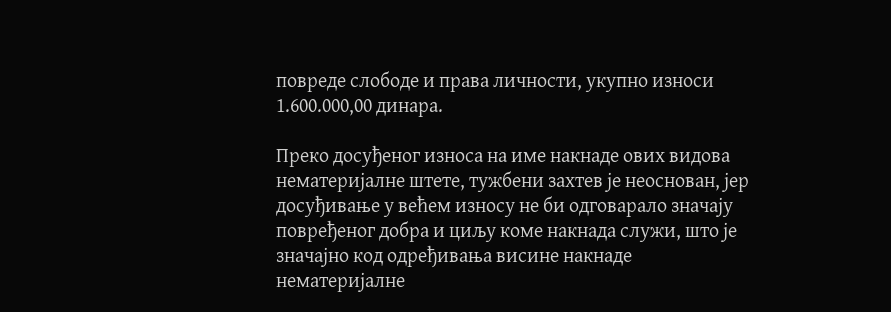повреде слободе и права личности, укупно износи 1.600.000,00 динара.

Преко досуђеног износа на име накнаде ових видова нематеријалне штете, тужбени захтев је неоснован, јер досуђивање у већем износу не би одговарало значају повређеног добра и циљу коме накнада служи, што је значајно код одређивања висине накнаде нематеријалне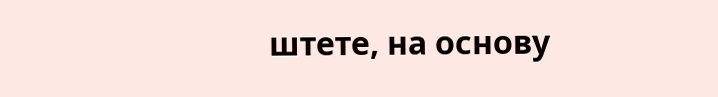штете, на основу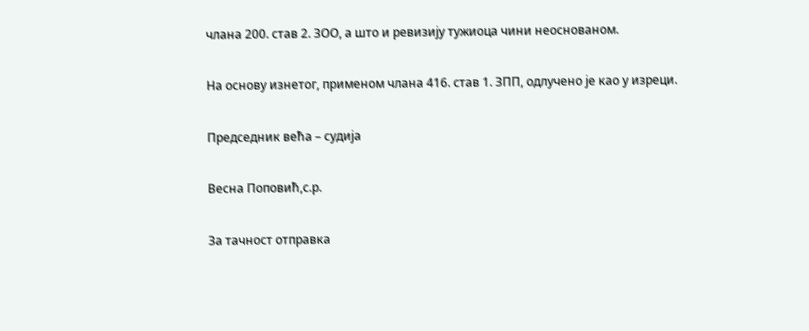члана 200. став 2. ЗОО, а што и ревизију тужиоца чини неоснованом.

На основу изнетог, применом члана 416. став 1. ЗПП, одлучено је као у изреци.

Председник већа – судија

Весна Поповић,с.р.

За тачност отправка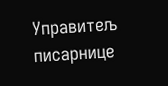Управитељ писарнице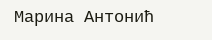Марина Антонић